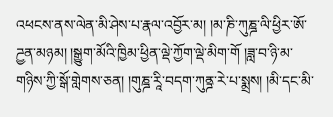འཕངས་ནས་ལེན་མི་ཤེས་པ་རྣལ་འབྱོར་མ། །མ་ཎི་ཀུཎྜ་ལི་ཕྱིར་ཨོ་ཌྱན་མཉམ། །སྒྱུག་མོའི་ཁྱིམ་ཕྱིན་ལྡེ་ཀྱོག་ལྡེ་མིག་གོ །ཟླ་བ་ཉི་མ་གཉིས་ཀྱི་སྒོ་གླེགས་ཅན། །གུཎྜ་རཱི་བདག་ཀུནྜ་རེ་པ་སྨྲས། །མི་དང་མི་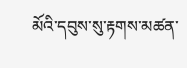མོའི་དབུས་སུ་རྟགས་མཚན་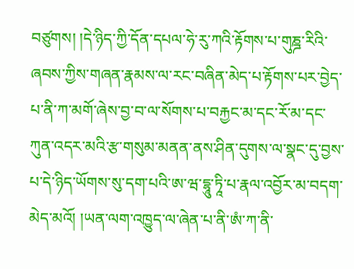བཙུགས། །དེ་ཉིད་ཀྱི་དོན་དཔལ་ཧེ་རུ་ཀའི་རྟོགས་པ་གུཎྜ་རིའི་ཞབས་ཀྱིས་གཞན་རྣམས་ལ་རང་བཞིན་མེད་པ་རྟོགས་པར་བྱེད་པ་ནི་ཀ་མགོ་ཞེས་བྱ་བ་ལ་སོགས་པ་བརྐྱང་མ་དང་རོ་མ་དང་ཀུན་འདར་མའི་རྩ་གསུམ་མནན་ནས་ཤིན་དུགས་ལ་སྣང་དུ་བྱས་པ་དེ་ཉིད་ཡོགས་སུ་དག་པའི་ཨ་ཝ་དྷཱུ་ཏཱི་པ་རྣལ་འབྱོར་མ་བདག་མེད་མའོ། །ཡན་ལག་འཁྱུད་ལ་ཞེན་པ་ནི་ཨཾ་ཀ་ནི་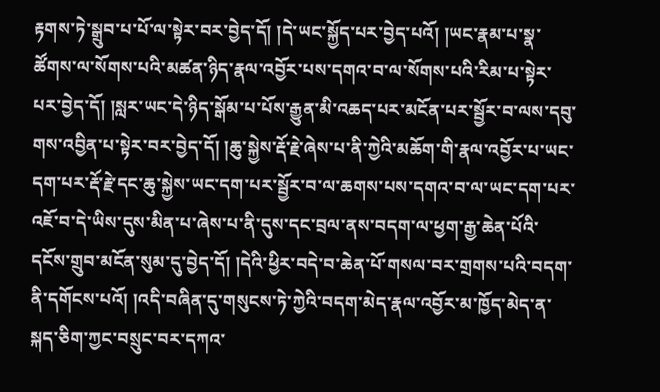རྟགས་ཏེ་སྒྲུབ་པ་པོ་ལ་སྟེར་བར་བྱེད་དོ། །དེ་ཡང་སྐྱོད་པར་བྱེད་པའོ། །ཡང་རྣམ་པ་སྣ་ཚོགས་ལ་སོགས་པའི་མཚན་ཉིད་རྣལ་འབྱོར་པས་དགའ་བ་ལ་སོགས་པའི་རིམ་པ་སྟེར་པར་བྱེད་དོ། །སླར་ཡང་དེ་ཉིད་སྒོམ་པ་པོས་རྒྱུན་མི་འཆད་པར་མངོན་པར་སྦྱོར་བ་ལས་དབུ་གས་འབྱིན་པ་སྟེར་བར་བྱེད་དོ། །ཆུ་སྐྱེས་རྡོ་རྗེ་ཞེས་པ་ནི་ཀྱེའི་མཆོག་གི་རྣལ་འབྱོར་པ་ཡང་དག་པར་རྡོ་རྗེ་དང་ཆུ་སྐྱེས་ཡང་དག་པར་སྦྱོར་བ་ལ་ཆགས་པས་དགའ་བ་ལ་ཡང་དག་པར་འཇོ་བ་དེ་ཡིས་དུས་མིན་པ་ཞེས་པ་ནི་དུས་དང་བྲལ་ནས་བདག་ལ་ཕྱག་རྒྱ་ཆེན་པོའི་དངོས་གྲུབ་མངོན་སུམ་དུ་བྱེད་དོ། །དེའི་ཕྱིར་བདེ་བ་ཆེན་པོ་གསལ་བར་གྲགས་པའི་བདག་ནི་དགོངས་པའོ། །འདི་བཞིན་དུ་གསུངས་ཏེ་ཀྱེའི་བདག་མེད་རྣལ་འབྱོར་མ་ཁྱོད་མེད་ན་སྐད་ཅིག་ཀྱང་བསྲུང་བར་དཀའ་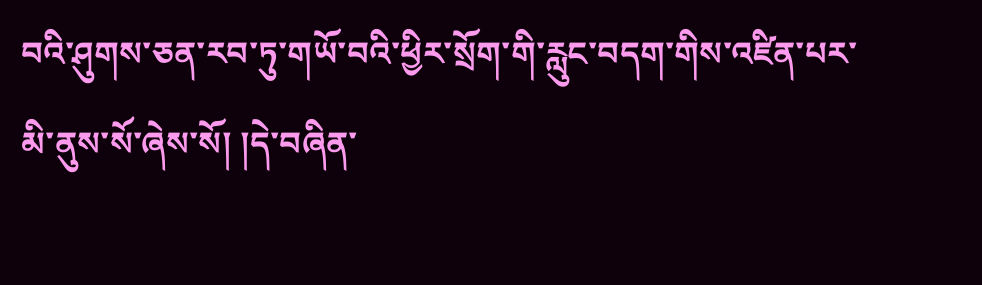བའི་ཤུགས་ཅན་རབ་ཏུ་གཡོ་བའི་ཕྱིར་སྲོག་གི་རླུང་བདག་གིས་འཛིན་པར་མི་ནུས་སོ་ཞེས་སོ། །དེ་བཞིན་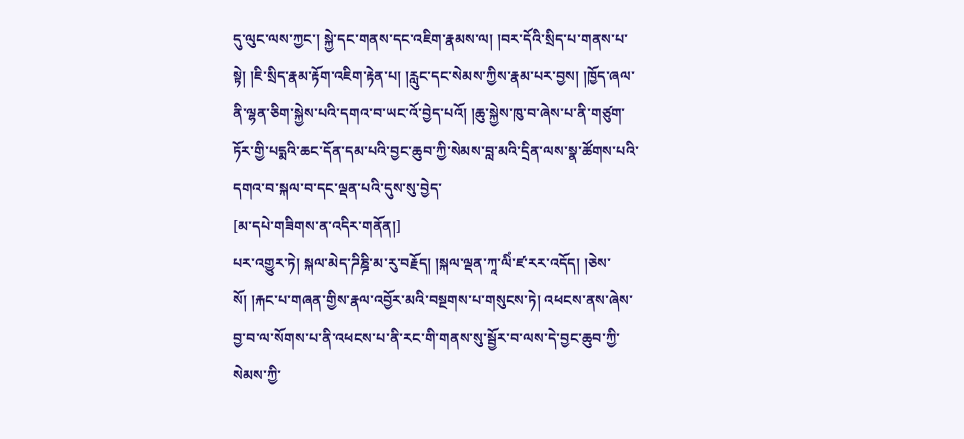དུ་ལུང་ལས་ཀྱང་། སྐྱེ་དང་གནས་དང་འཇིག་རྣམས་ལ། །བར་དོའི་སྲིད་པ་གནས་པ་སྟེ། །ཇི་སྲིད་རྣམ་རྟོག་འཇིག་རྟེན་པ། །རླུང་དང་སེམས་ཀྱིས་རྣམ་པར་བྱས། །ཁྱོད་ཞལ་ནི་ལྷན་ཅིག་སྐྱེས་པའི་དགའ་བ་ཡང་འོ་བྱེད་པའོ། །ཆུ་སྐྱེས་ཁུ་བ་ཞེས་པ་ནི་གཙུག་ཏོར་གྱི་པདྨའི་ཆང་དོན་དམ་པའི་བྱང་ཆུབ་ཀྱི་སེམས་བླ་མའི་དྲིན་ལས་སྣ་ཚོགས་པའི་དགའ་བ་སྐལ་བ་དང་ལྡན་པའི་དུས་སུ་བྱེད་
[མ་དཔེ་གཟིགས་ན་འདིར་གནོན།]
པར་འགྱུར་ཏེ། སྐལ་མེད་ཌིཎྜི་མ་རུ་བརྗོད། །སྐལ་ལྡན་ཀཱ་ལིཾ་ཛ་རར་འདོད། །ཅེས་སོ། །རྐང་པ་གཞན་གྱིས་རྣལ་འབྱོར་མའི་བསྔགས་པ་གསུངས་ཏེ། འཕངས་ནས་ཞེས་བྱ་བ་ལ་སོགས་པ་ནི་འཕངས་པ་ནི་རང་གི་གནས་སུ་སྦྱོར་བ་ལས་དེ་བྱང་ཆུབ་ཀྱི་སེམས་ཀྱི་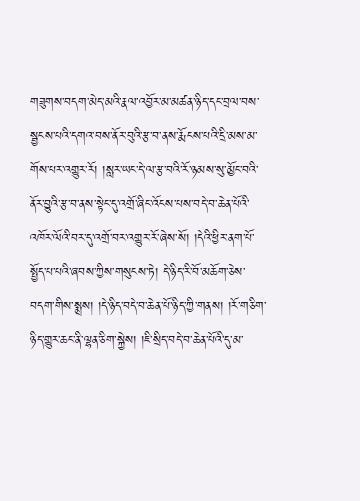གཟུགས་བདག་མེད་མའི་རྣལ་འབྱོར་མ་མཚན་ཉིད་དང་བྲལ་བས་སྦྱངས་པའི་དགའ་བས་ནོར་བུའི་རྩ་བ་ནས་རྨོངས་པའི་དྲི་མས་མ་གོས་པར་འགྱུར་རོ། །སླར་ཡང་དེ་ལ་རྩ་བའི་རོ་ཉམས་སུ་མྱོང་བའི་ནོར་བྱུའི་རྩ་བ་ནས་སྟེང་དུ་འགྲོ་ཞིང་འོངས་པས་བདེ་བ་ཆེན་པོའི་འཁོར་ལོའི་བར་དུ་འགྲོ་བར་འགྱུར་རོ་ཞེས་སོ། །དེའི་ཕྱིར་ནག་པོ་སྤྱོད་པ་པའི་ཞབས་ཀྱིས་གསུངས་ཏེ། དེ་ཉིད་རི་བོ་མཆོག་ཅེས་བདག་གིས་སྨྲས། །དེ་ཉིད་བདེ་བ་ཆེན་པོ་ཉིད་ཀྱི་གནས། །རོ་གཅིག་ཉིད་གྱུར་ཆང་ནི་ལྷན་ཅིག་སྐྱེས། །ཇི་སྲིད་བདེ་བ་ཆེན་པོའི་དུ་མ་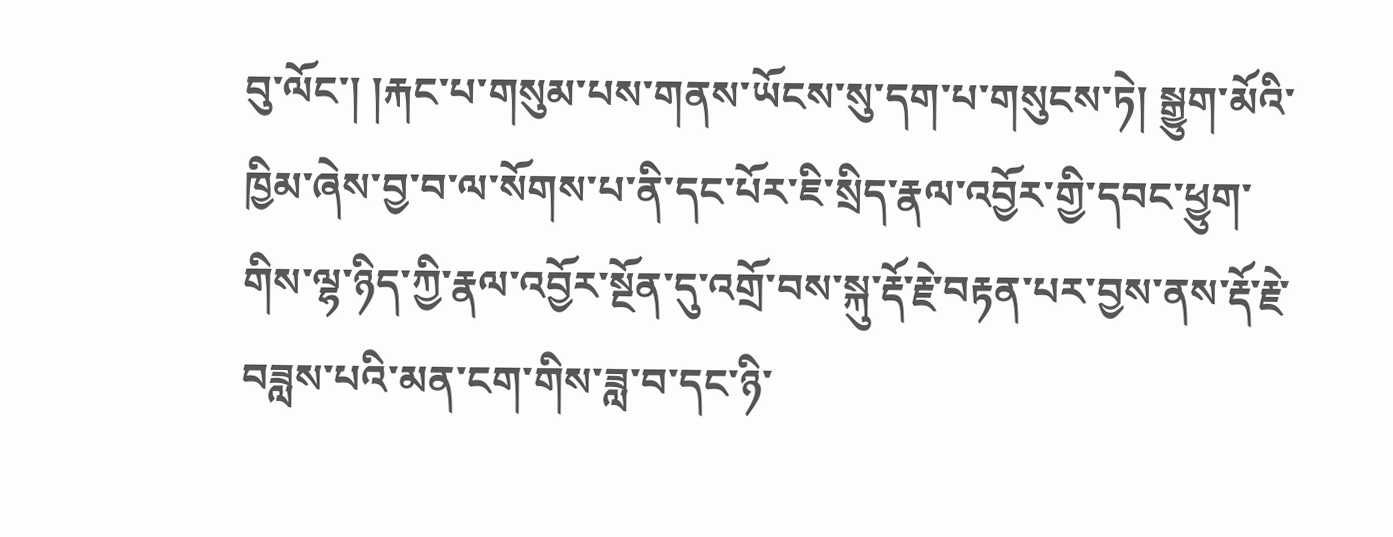བུ་ལོང་། །རྐང་པ་གསུམ་པས་གནས་ཡོངས་སུ་དག་པ་གསུངས་ཏེ། སྒྱུག་མོའི་ཁྱིམ་ཞེས་བྱ་བ་ལ་སོགས་པ་ནི་དང་པོར་ཇི་སྲིད་རྣལ་འབྱོར་གྱི་དབང་ཕྱུག་གིས་ལྷ་ཉིད་ཀྱི་རྣལ་འབྱོར་སྔོན་དུ་འགྲོ་བས་སྐུ་རྡོ་རྗེ་བརྟན་པར་བྱས་ནས་རྡོ་རྗེ་བཟླས་པའི་མན་ངག་གིས་ཟླ་བ་དང་ཉི་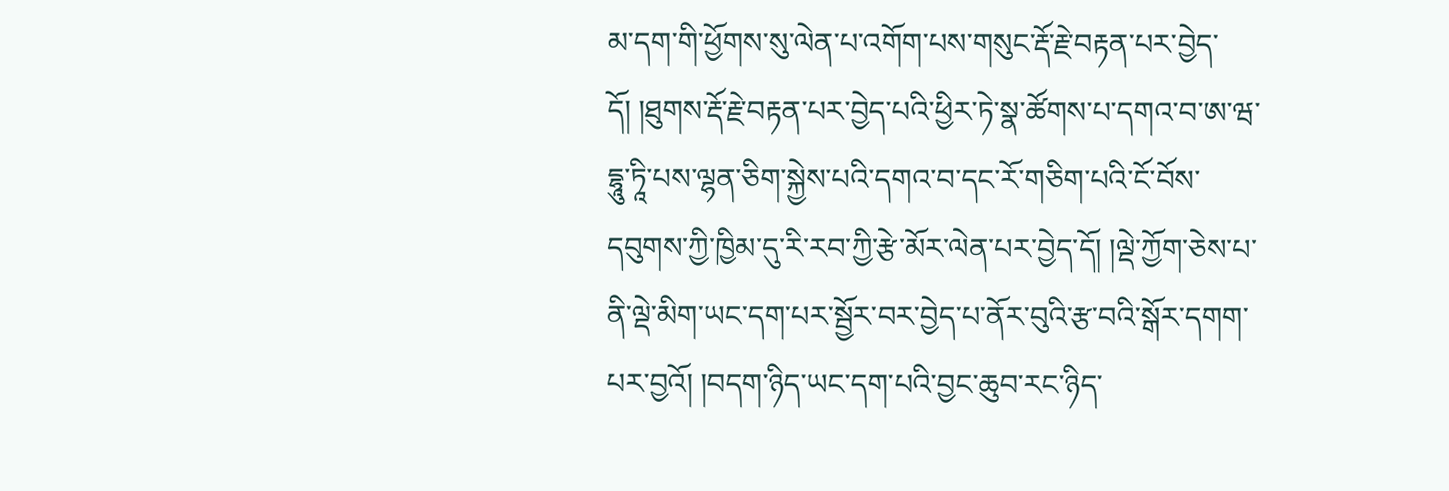མ་དག་གི་ཕྱོགས་སུ་ལེན་པ་འགོག་པས་གསུང་རྡོ་རྗེ་བརྟན་པར་བྱེད་དོ། །ཐུགས་རྡོ་རྗེ་བརྟན་པར་བྱེད་པའི་ཕྱིར་ཏེ་སྣ་ཚོགས་པ་དགའ་བ་ཨ་ཝ་དྷཱུ་ཏཱི་པས་ལྷན་ཅིག་སྐྱེས་པའི་དགའ་བ་དང་རོ་གཅིག་པའི་ངོ་བོས་དབུགས་ཀྱི་ཁྱིམ་དུ་རི་རབ་ཀྱི་རྩེ་མོར་ལེན་པར་བྱེད་དོ། །ལྡེ་ཀྱོག་ཅེས་པ་ནི་ལྡེ་མིག་ཡང་དག་པར་སྦྱོར་བར་བྱེད་པ་ནོར་བུའི་རྩ་བའི་སྒོར་དགག་པར་བྱའོ། །བདག་ཉིད་ཡང་དག་པའི་བྱང་ཆུབ་རང་ཉིད་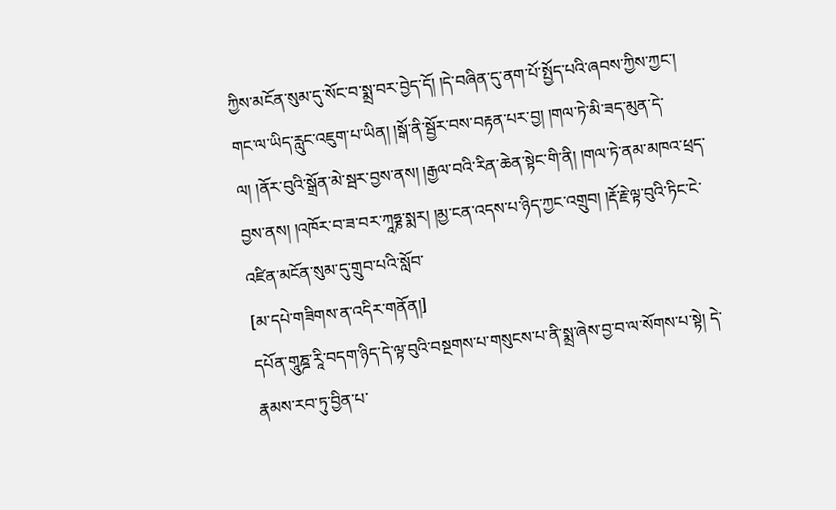ཀྱིས་མངོན་སུམ་དུ་སོང་བ་སྨྲ་བར་བྱེད་དོ། །དེ་བཞིན་དུ་ནག་པོ་སྤྱོད་པའི་ཞབས་ཀྱིས་ཀྱང་། གང་ལ་ཡིད་རླུང་འཇུག་པ་ཡིན། །སྒོ་ནི་སྦྱོར་བས་བརྟན་པར་བྱ། །གལ་ཏེ་མི་ཟད་མུན་དེ་ལ། །ནོར་བུའི་སྒྲོན་མེ་སྦར་བྱས་ནས། །རྒྱལ་བའི་རིན་ཆེན་སྟེང་གི་ནི། །གལ་ཏེ་ནམ་མཁའ་ཕྲད་བྱས་ནས། །འཁོར་བ་ཟ་བར་ཀཱཧྞ་སྨར། །མྱ་ངན་འདས་པ་ཉིད་ཀྱང་འགྲུབ། །རྡོ་རྗེ་ལྟ་བུའི་ཏིང་ངེ་འཛིན་མངོན་སུམ་དུ་གྲུབ་པའི་སློབ་
[མ་དཔེ་གཟིགས་ན་འདིར་གནོན།]
དཔོན་གཱུཎྜ་རཱི་བདག་ཉིད་དེ་ལྟ་བུའི་བསྔགས་པ་གསུངས་པ་ནི་སྨྲ་ཞེས་བྱ་བ་ལ་སོགས་པ་སྟེ། དེ་རྣམས་རབ་ཏུ་བྱིན་པ་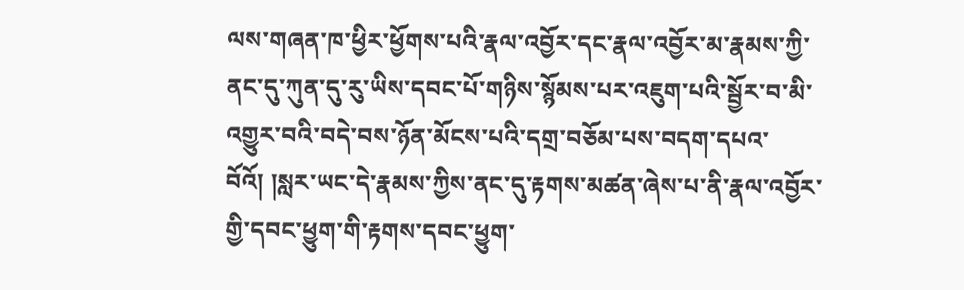ལས་གཞན་ཁ་ཕྱིར་ཕྱོགས་པའི་རྣལ་འབྱོར་དང་རྣལ་འབྱོར་མ་རྣམས་ཀྱི་ནང་དུ་ཀུན་དུ་རུ་ཡིས་དབང་པོ་གཉིས་སྙོམས་པར་འཇུག་པའི་སྦྱོར་བ་མི་འགྱུར་བའི་བདེ་བས་ཉོན་མོངས་པའི་དགྲ་བཅོམ་པས་བདག་དཔའ་བོའོ། །སླར་ཡང་དེ་རྣམས་ཀྱིས་ནང་དུ་རྟགས་མཚན་ཞེས་པ་ནི་རྣལ་འབྱོར་གྱི་དབང་ཕྱུག་གི་རྟགས་དབང་ཕྱུག་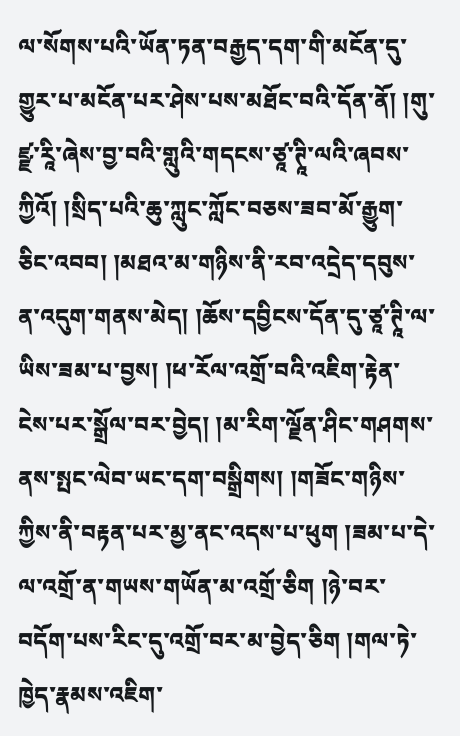ལ་སོགས་པའི་ཡོན་ཏན་བརྒྱད་དག་གི་མངོན་དུ་གྱུར་པ་མངོན་པར་ཤེས་པས་མཐོང་བའི་དོན་ནོ། །གུ་ཛྫ་རཱི་ཞེས་བྱ་བའི་གླུའི་གདངས་ཙཱ་ཊཱི་ལའི་ཞབས་ཀྱིའོ། །སྲིད་པའི་ཆུ་ཀླུང་ཀློང་བཅས་ཟབ་མོ་རྒྱུག་ཅིང་འབབ། །མཐའ་མ་གཉིས་ནི་རབ་འདྲེད་དབུས་ན་འདུག་གནས་མེད། །ཆོས་དབྱིངས་དོན་དུ་ཙཱ་ཊཱི་ལ་ཡིས་ཟམ་པ་བྱས། །ཕ་རོལ་འགྲོ་བའི་འཇིག་རྟེན་ངེས་པར་སྒྲོལ་བར་བྱེད། །མ་རིག་ལྗོན་ཤིང་གཤགས་ནས་སྤང་ལེབ་ཡང་དག་བསྒྲིགས། །གཟོང་གཉིས་ཀྱིས་ནི་བརྟན་པར་མྱ་ནང་འདས་པ་ཕུག །ཟམ་པ་དེ་ལ་འགྲོ་ན་གཡས་གཡོན་མ་འགྲོ་ཅིག །ཉེ་བར་བདོག་པས་རིང་དུ་འགྲོ་བར་མ་བྱེད་ཅིག །གལ་ཏེ་ཁྱེད་རྣམས་འཇིག་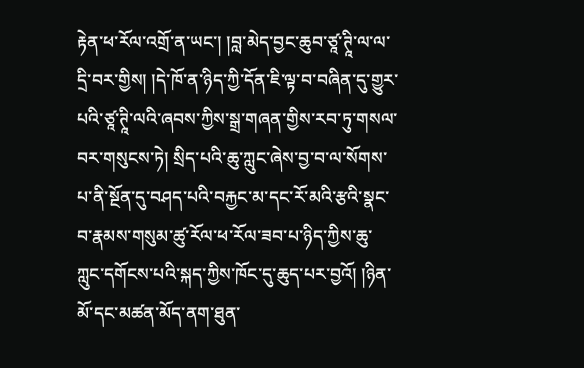རྟེན་ཕ་རོལ་འགྲོ་ན་ཡང་། །བླ་མེད་བྱང་ཆུབ་ཙཱ་ཊཱི་ལ་ལ་དྲི་བར་གྱིས། །དེ་ཁོ་ན་ཉིད་ཀྱི་དོན་ཇི་ལྟ་བ་བཞིན་དུ་གྱུར་པའི་ཙཱ་ཊཱི་ལའི་ཞབས་ཀྱིས་སྒྲ་གཞན་གྱིས་རབ་ཏུ་གསལ་བར་གསུངས་ཏེ། སྲིད་པའི་ཆུ་ཀླུང་ཞེས་བྱ་བ་ལ་སོགས་པ་ནི་སྔོན་དུ་བཤད་པའི་བརྐྱང་མ་དང་རོ་མའི་རྩའི་སྣང་བ་རྣམས་གསུམ་ཚུ་རོལ་ཕ་རོལ་ཟབ་པ་ཉིད་ཀྱིས་ཆུ་ཀླུང་དགོངས་པའི་སྐད་ཀྱིས་ཁོང་དུ་ཆུད་པར་བྱའོ། །ཉིན་མོ་དང་མཚན་མོད་ནག་ཐུན་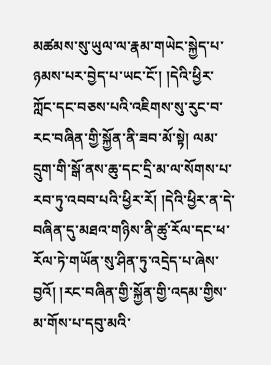མཚམས་སུ་ཡུལ་ལ་རྣམ་གཡེང་སྐྱེད་པ་ཉམས་པར་བྱེད་པ་ཡང་ངོ་། །དེའི་ཕྱིར་ཀློང་དང་བཅས་པའི་འཇིགས་སུ་རུང་བ་རང་བཞིན་གྱི་སྐྱོན་ནི་ཟབ་མོ་སྟེ། ལམ་དྲུག་གི་སྒོ་ནས་ཆུ་དང་དྲི་མ་ལ་སོགས་པ་རབ་ཏུ་འབབ་པའི་ཕྱིར་རོ། །དེའི་ཕྱིར་ན་དེ་བཞིན་དུ་མཐའ་གཉིས་ནི་ཚུ་རོལ་དང་ཕ་རོལ་ཏེ་གཡོན་སུ་ཤིན་ཏུ་འདྲེད་པ་ཞེས་བྱའོ། །རང་བཞིན་གྱི་སྐྱོན་གྱི་འདམ་གྱིས་མ་གོས་པ་དབུ་མའི་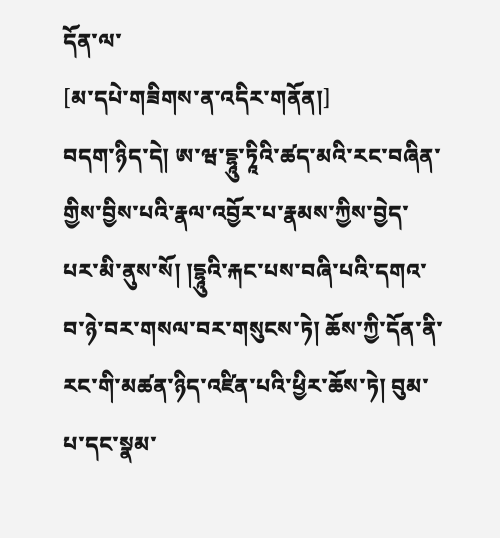དོན་ལ་
[མ་དཔེ་གཟིགས་ན་འདིར་གནོན།]
བདག་ཉིད་དེ། ཨ་ཝ་དྷཱུ་ཏཱིའི་ཚད་མའི་རང་བཞིན་གྱིས་བྱིས་པའི་རྣལ་འབྱོར་པ་རྣམས་ཀྱིས་བྱེད་པར་མི་ནུས་སོ། །དྷཱུའི་རྐང་པས་བཞི་པའི་དགའ་བ་ཉེ་བར་གསལ་བར་གསུངས་ཏེ། ཆོས་ཀྱི་དོན་ནི་རང་གི་མཚན་ཉིད་འཛིན་པའི་ཕྱིར་ཆོས་ཏེ། བུམ་པ་དང་སྣམ་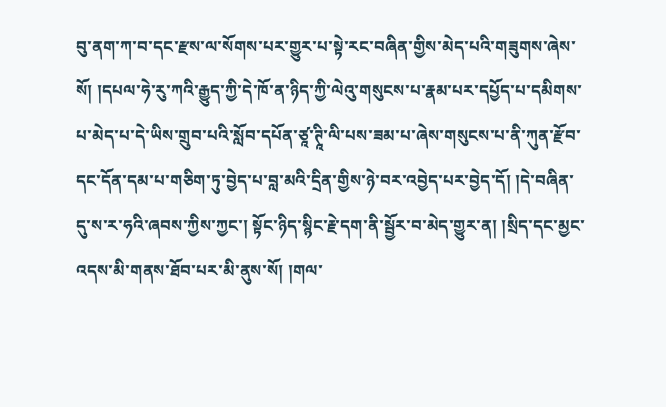བུ་ནག་ཀ་བ་དང་རྫས་ལ་སོགས་པར་གྱུར་པ་སྟེ་རང་བཞིན་གྱིས་མེད་པའི་གཟུགས་ཞེས་སོ། །དཔལ་ཧེ་རུ་ཀའི་རྒྱུད་ཀྱི་དེ་ཁོ་ན་ཉིད་ཀྱི་ལེའུ་གསུངས་པ་རྣམ་པར་དཔྱོད་པ་དམིགས་པ་མེད་པ་དེ་ཡིས་གྲུབ་པའི་སློབ་དཔོན་ཙཱ་ཊཱི་ལི་པས་ཟམ་པ་ཞེས་གསུངས་པ་ནི་ཀུན་རྫོབ་དང་དོན་དམ་པ་གཅིག་ཏུ་བྱེད་པ་བླ་མའི་དྲིན་གྱིས་ཉེ་བར་འབྱེད་པར་བྱེད་དོ། །དེ་བཞིན་དུ་ས་ར་ཧའི་ཞབས་ཀྱིས་ཀྱང་། སྟོང་ཉིད་སྙིང་རྗེ་དག་ནི་སྦྱོར་བ་མེད་གྱུར་ན། །སྲིད་དང་མྱང་འདས་མི་གནས་ཐོབ་པར་མི་ནུས་སོ། །གལ་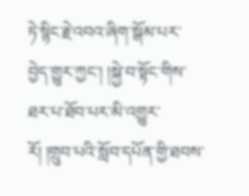ཏེ་སྙིང་རྗེ་འབའ་ཞིག་སྒོམ་པར་བྱེད་གྱུར་ཀྱང་། །སྐྱེ་བ་སྟོང་གིས་ཐར་པ་ཐོབ་པར་མི་འགྱུར་རོ། །གྲུབ་པའི་སློབ་དཔོན་གྱི་ཐབས་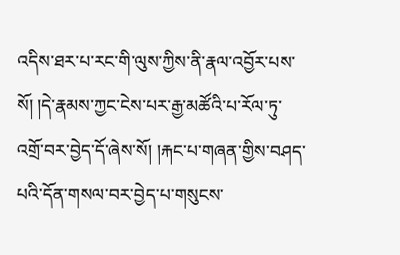འདིས་ཐར་པ་རང་གི་ལུས་ཀྱིས་ནི་རྣལ་འབྱོར་པས་སོ། །དེ་རྣམས་ཀྱང་ངེས་པར་རྒྱ་མཚོའི་པ་རོལ་ཏུ་འགྲོ་བར་བྱེད་དོ་ཞེས་སོ། །རྐང་པ་གཞན་གྱིས་བཤད་པའི་དོན་གསལ་བར་བྱེད་པ་གསུངས་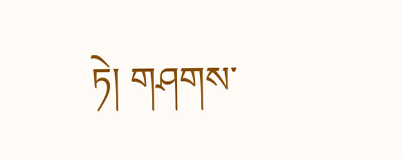ཏེ། གཤགས་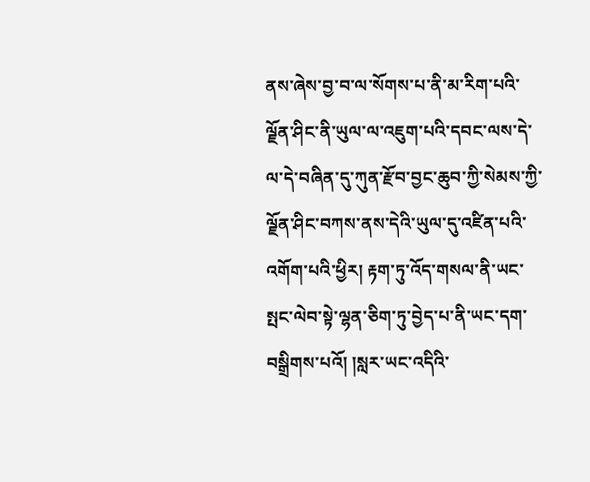ནས་ཞེས་བྱ་བ་ལ་སོགས་པ་ནི་མ་རིག་པའི་ལྗོན་ཤིང་ནི་ཡུལ་ལ་འཇུག་པའི་དབང་ལས་དེ་ལ་དེ་བཞིན་དུ་ཀུན་རྫོབ་བྱང་ཆུབ་ཀྱི་སེམས་ཀྱི་ལྗོན་ཤིང་བཀས་ནས་དེའི་ཡུལ་དུ་འཛིན་པའི་འགོག་པའི་ཕྱིར། རྟག་ཏུ་འོད་གསལ་ནི་ཡང་སྤང་ལེབ་སྟེ་ལྷན་ཅིག་ཏུ་བྱེད་པ་ནི་ཡང་དག་བསྒྲིགས་པའོ། །སླར་ཡང་འདིའི་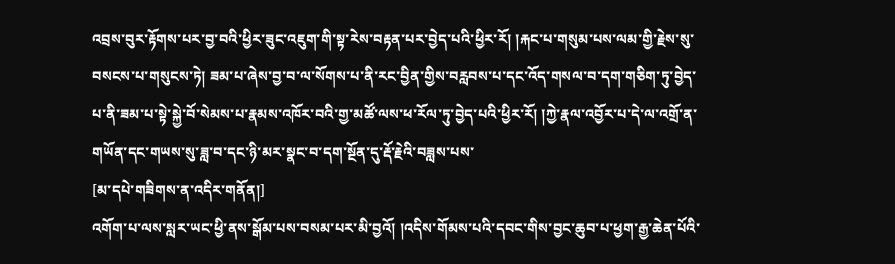འབྲས་བུར་རྟོགས་པར་བྱ་བའི་ཕྱིར་ཟུང་འཇུག་གི་སྟ་རེས་བརྟན་པར་བྱེད་པའི་ཕྱིར་རོ། །རྐང་པ་གསུམ་པས་ལམ་གྱི་རྗེས་སུ་བསངས་པ་གསུངས་ཏེ། ཟམ་པ་ཞེས་བྱ་བ་ལ་སོགས་པ་ནི་རང་བྱིན་གྱིས་བརླབས་པ་དང་འོད་གསལ་བ་དག་གཅིག་ཏུ་བྱེད་པ་ནི་ཟམ་པ་སྟེ་སྐྱེ་བོ་སེམས་པ་རྣམས་འཁོར་བའི་གྱ་མཚོ་ལས་ཕ་རོལ་ཏུ་བྱེད་པའི་ཕྱིར་རོ། །ཀྱེ་རྣལ་འབྱོར་པ་དེ་ལ་འགྲོ་ན་གཡོན་དང་གཡས་སུ་ཟླ་བ་དང་ཉི་མར་སྣང་བ་དག་སྔོན་དུ་རྡོ་རྗེའི་བཟླས་པས་
[མ་དཔེ་གཟིགས་ན་འདིར་གནོན།]
འགོག་པ་ལས་སླར་ཡང་ཕྱི་ནས་སྒོམ་པས་བསམ་པར་མི་བྱའོ། །འདིས་གོམས་པའི་དབང་གིས་བྱང་ཆུབ་པ་ཕྱག་རྒྱ་ཆེན་པོའི་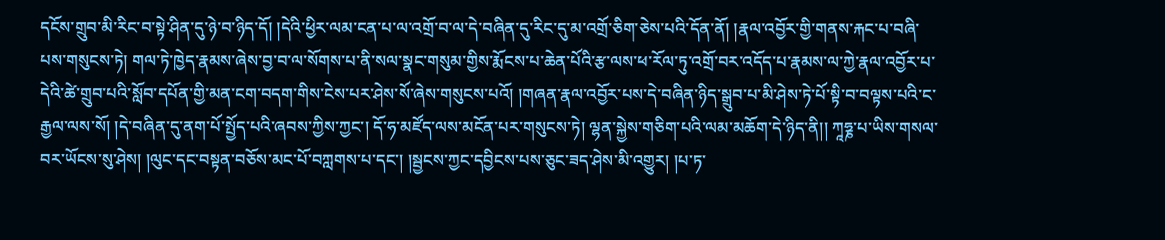དངོས་གྲུབ་མི་རིང་བ་སྟེ་ཤིན་དུ་ཉེ་བ་ཉིད་དོ། །དེའི་ཕྱིར་ལམ་ངན་པ་ལ་འགྲོ་བ་ལ་དེ་བཞིན་དུ་རིང་དུ་མ་འགྲོ་ཅིག་ཅེས་པའི་དོན་ནོ། །རྣལ་འབྱོར་གྱི་གནས་རྐང་པ་བཞི་པས་གསུངས་ཏེ། གལ་ཏེ་ཁྱེད་རྣམས་ཞེས་བྱ་བ་ལ་སོགས་པ་ནི་སལ་སྣང་གསུམ་གྱིས་རྨོངས་པ་ཆེན་པོའི་རྩ་ལས་ཕ་རོལ་ཏུ་འགྲོ་བར་འདོད་པ་རྣམས་ལ་ཀྱེ་རྣལ་འབྱོར་པ་དེའི་ཚེ་གྲུབ་པའི་སློབ་དཔོན་གྱི་མན་ངག་བདག་གིས་ངེས་པར་ཤེས་སོ་ཞེས་གསུངས་པའོ། །གཞན་རྣལ་འབྱོར་པས་དེ་བཞིན་ཉིད་སྒྲུབ་པ་མི་ཤེས་ཏེ་པོ་སྟི་བ་བལྟས་པའི་ང་རྒྱལ་ལས་སོ། །དེ་བཞིན་དུ་ནག་པོ་སྤྱོད་པའི་ཞབས་ཀྱིས་ཀྱང་། དོ་ཧ་མཛོད་ལས་མངོན་པར་གསུངས་ཏེ། ལྷན་སྐྱེས་གཅིག་པའི་ལམ་མཆོག་དེ་ཉིད་ནི།། ཀཱཧྞ་པ་ཡིས་གསལ་བར་ཡོངས་སུ་ཤེས། །ལུང་དང་བསྟན་བཅོས་མང་པོ་བཀླགས་པ་དང་། །སྦྱངས་ཀྱང་དབྱིངས་པས་ཅུང་ཟད་ཤེས་མི་འགྱུར། །པ་ཏ་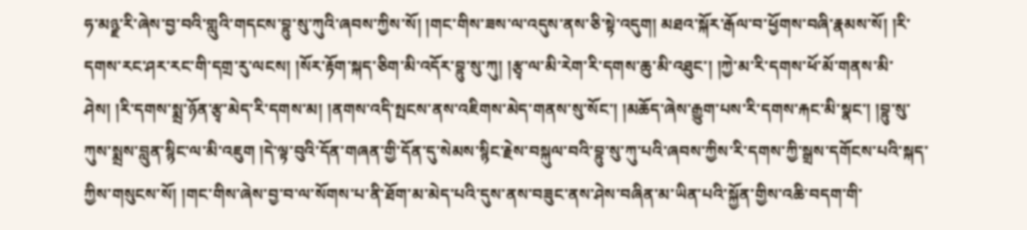ཧ་མཉྫ་རི་ཞེས་བྱ་བའི་གླུའི་གདངས་བྷུ་སུ་ཀུའི་ཞབས་ཀྱིས་སོ། །གང་གིས་ཟས་ལ་འདུས་ནས་ཅི་སྟེ་འདུག། མཐའ་སྐོར་རྒོལ་བ་ཕྱོགས་བཞི་རྣམས་སོ། །རི་དགས་རང་ཤར་རང་གི་དགྲ་རུ་ལངས། །སོར་རྟོག་སྐད་ཅིག་མི་འདོར་བྷུ་སུ་ཀུ། །རྩྭ་ལ་མི་རེག་རི་དགས་ཆུ་མི་འཐུང་། །ཀྱེ་མ་རི་དགས་ཕོ་མོ་གནས་མི་ཤེས། །རི་དགས་སྨྲ་ཉོན་རྩྭ་མེད་རི་དགས་མ། །ནགས་འདི་སྤངས་ནས་འཇིགས་མེད་གནས་སུ་སོང་། །མཆོད་ཞེས་རྒྱུག་པས་རི་དགས་རྐང་མི་སྣང་། །བྷུ་སུ་ཀུས་སྨྲས་བླུན་སྙིང་ལ་མི་འཇུག །དེ་ལྟ་བུའི་དོན་གཞན་གྱི་དོན་དུ་སེམས་སྙིང་རྗེས་བསྐུལ་བའི་བྷུ་སུ་ཀུ་པའི་ཞབས་ཀྱིས་རི་དགས་ཀྱི་སྒྲས་དགོངས་པའི་སྐད་ཀྱིས་གསུངས་སོ། །གང་གིས་ཞེས་བྱ་བ་ལ་སོགས་པ་ནི་ཐོག་མ་མེད་པའི་དུས་ནས་བཟུང་ནས་ཤེས་བཞིན་མ་ཡིན་པའི་སྐྱོན་གྱིས་འཆི་བདག་གི་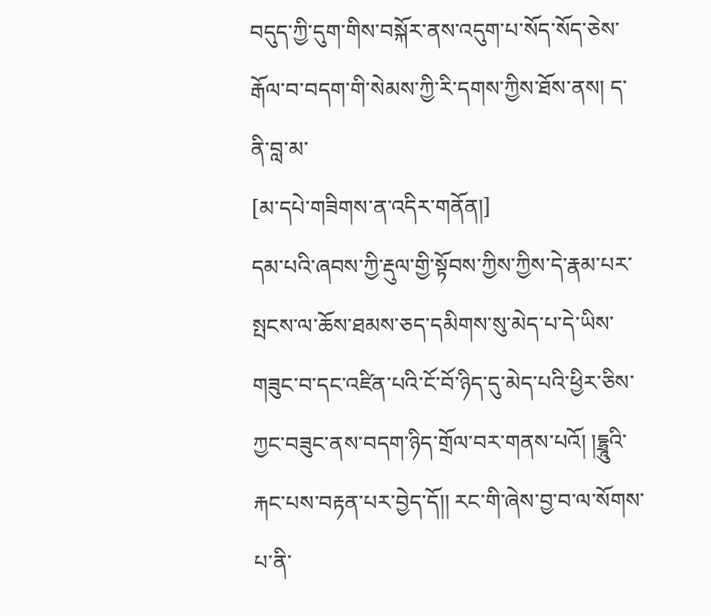བདུད་ཀྱི་དུག་གིས་བསྐོར་ནས་འདུག་པ་སོད་སོད་ཅེས་རྒོལ་བ་བདག་གི་སེམས་ཀྱི་རི་དགས་ཀྱིས་ཐོས་ནས། ད་ནི་བླ་མ་
[མ་དཔེ་གཟིགས་ན་འདིར་གནོན།]
དམ་པའི་ཞབས་ཀྱི་རྡུལ་གྱི་སྟོབས་ཀྱིས་ཀྱིས་དེ་རྣམ་པར་སྤངས་ལ་ཆོས་ཐམས་ཅད་དམིགས་སུ་མེད་པ་དེ་ཡིས་གཟུང་བ་དང་འཛིན་པའི་ངོ་བོ་ཉིད་དུ་མེད་པའི་ཕྱིར་ཅིས་ཀྱང་བཟུང་ནས་བདག་ཉིད་གྲོལ་བར་གནས་པའོ། །དྷྲཱུའི་རྐང་པས་བརྟན་པར་བྱེད་དོ།། རང་གི་ཞེས་བྱ་བ་ལ་སོགས་པ་ནི་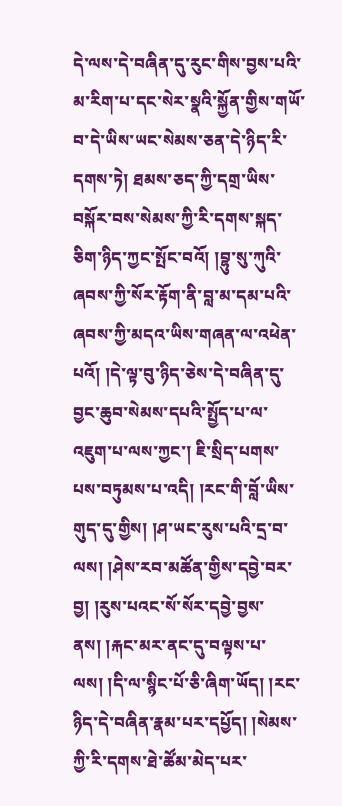དེ་ལས་དེ་བཞིན་དུ་རུང་གིས་བྱས་པའི་མ་རིག་པ་དང་སེར་སྣའི་སྐྱོན་གྱིས་གཡོ་བ་དེ་ཡིས་ཡང་སེམས་ཅན་དེ་ཉིད་རི་དགས་ཏེ། ཐམས་ཅད་ཀྱི་དགྲ་ཡིས་བསྐོར་བས་སེམས་ཀྱི་རི་དགས་སྐད་ཅིག་ཉིད་ཀྱང་སྤོང་བའོ། །བྷུ་སུ་ཀུའི་ཞབས་ཀྱི་སོར་རྟོག་ནི་བླ་མ་དམ་པའི་ཞབས་ཀྱི་མདའ་ཡིས་གཞན་ལ་འཕེན་པའོ། །དེ་ལྟ་བུ་ཉིད་ཅེས་དེ་བཞིན་དུ་བྱང་ཆུབ་སེམས་དཔའི་སྤྱོད་པ་ལ་འཇུག་པ་ལས་ཀྱང་། ཇི་སྲིད་པགས་པས་བཏུམས་པ་འདི། །རང་གི་བློ་ཡིས་གུད་དུ་གྱིས། །ཤ་ཡང་རུས་པའི་དྲ་བ་ལས། །ཤེས་རབ་མཚོན་གྱིས་དབྱེ་བར་བྱ། །རུས་པའང་སོ་སོར་དབྱེ་བྱས་ནས། །རྐང་མར་ནང་དུ་བལྟས་པ་ལས། །དི་ལ་སྙིང་པོ་ཅི་ཞིག་ཡོད། །རང་ཉིད་དེ་བཞིན་རྣམ་པར་དཔྱོད། །སེམས་ཀྱི་རི་དགས་ཐེ་ཚོམ་མེད་པར་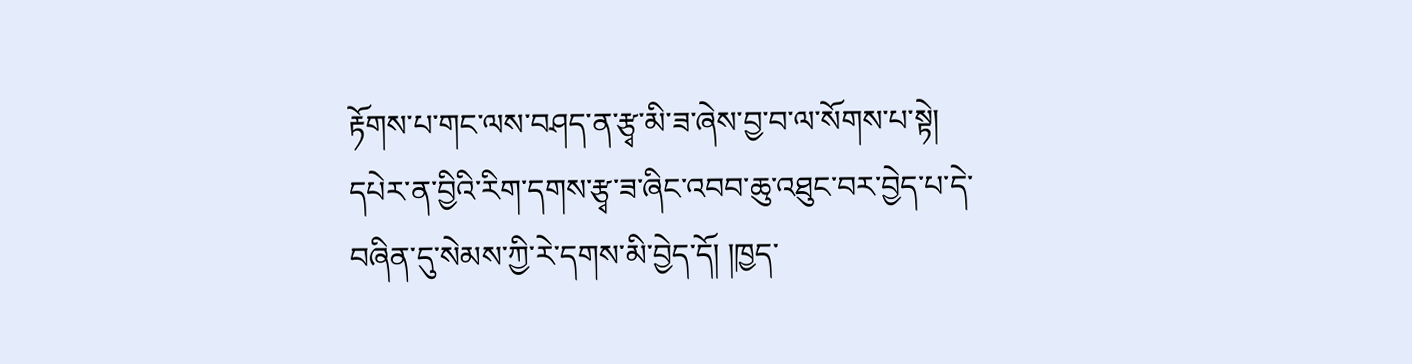རྟོགས་པ་གང་ལས་བཤད་ན་རྩྭ་མི་ཟ་ཞེས་བྱ་བ་ལ་སོགས་པ་སྟེ། དཔེར་ན་བྱིའི་རིག་དགས་རྩྭ་ཟ་ཞིང་འབབ་ཆུ་འཐུང་བར་བྱེད་པ་དེ་བཞིན་དུ་སེམས་ཀྱི་རེ་དགས་མི་བྱེད་དོ། །ཁྱད་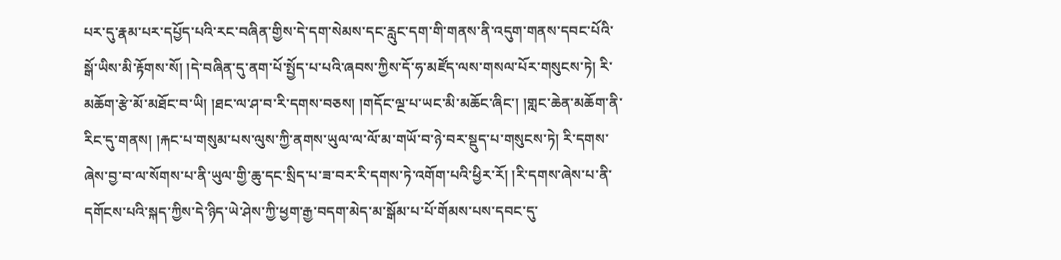པར་དུ་རྣམ་པར་དཔྱོད་པའི་རང་བཞིན་གྱིས་དེ་དག་སེམས་དང་རླུང་དག་གི་གནས་ནི་འདུག་གནས་དབང་པོའི་སྒོ་ཡིས་མི་རྟོགས་སོ། །དེ་བཞིན་དུ་ནག་པོ་སྤྱོད་པ་པའི་ཞབས་ཀྱིས་དོ་ཧ་མཛོད་ལས་གསལ་པོར་གསུངས་ཏེ། རི་མཆོག་རྩེ་མོ་མཐོང་བ་ཡི། །ཐང་ལ་ཤ་བ་རི་དགས་བཅས། །གདོང་ལྔ་པ་ཡང་མི་མཆོང་ཞིང་། །གླང་ཆེན་མཆོག་ནི་རིང་དུ་གནས། །རྐང་པ་གསུམ་པས་ལུས་ཀྱི་ནགས་ཡུལ་ལ་ལོ་མ་གཡོ་བ་ཉེ་བར་སྡུད་པ་གསུངས་ཏེ། རི་དགས་ཞེས་བྱ་བ་ལ་སོགས་པ་ནི་ཡུལ་གྱི་ཆུ་དང་སྲིད་པ་ཟ་བར་རི་དགས་ཏེ་འགོག་པའི་ཕྱིར་རོ། །རི་དགས་ཞེས་པ་ནི་དགོངས་པའི་སྐད་ཀྱིས་དེ་ཉིད་ཡེ་ཤེས་ཀྱི་ཕྱག་རྒྱ་བདག་མེད་མ་སྒོམ་པ་པོ་གོམས་པས་དབང་དུ་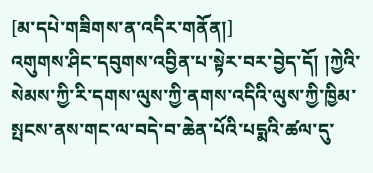[མ་དཔེ་གཟིགས་ན་འདིར་གནོན།]
འགུགས་ཤིང་དབུགས་འབྱིན་པ་སྟེར་བར་བྱེད་དོ། །ཀྱེའི་སེམས་ཀྱི་རི་དགས་ལུས་ཀྱི་ནགས་འདིའི་ལུས་ཀྱི་ཁྱིམ་སྤངས་ནས་གང་ལ་བདེ་བ་ཆེན་པོའི་པདྨའི་ཚལ་དུ་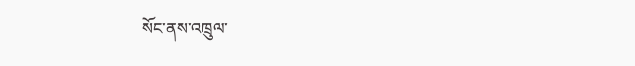སོང་ནས་འཁྲུལ་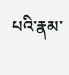པའི་རྣམ་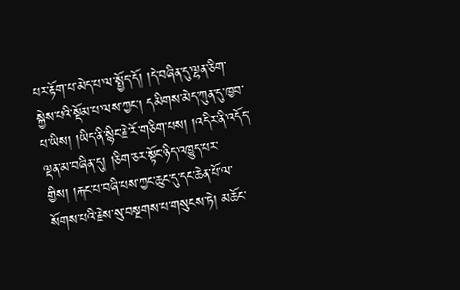པར་རྟོག་པ་མེད་པ་ལ་སྤྱོད་དོ། །དེ་བཞིན་དུ་ལྷན་ཅིག་སྐྱེས་པའི་སྡོམ་པ་ལས་ཀྱང། དམིགས་མེད་ཀུན་དུ་ཁྱབ་པ་ཡིས། །ཡིད་ནི་སྙིང་རྗེ་རོ་གཅིག་པས། །འདིར་ནི་འདོད་ལྡན་མ་བཞིན་དུ། །ཅིག་ཅར་སྟོང་ཉིད་འཁྱུད་པར་གྱིས། །རྐང་པ་བཞི་པས་ཀྱང་ཆུང་དུ་དང་ཆེན་པོ་ལ་སོགས་པའི་རྗེས་སུ་བསྔགས་པ་གསུངས་ཏེ། མཆོང་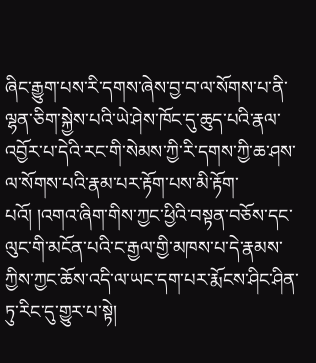ཞིང་རྒྱུག་པས་རི་དགས་ཞེས་བྱ་བ་ལ་སོགས་པ་ནི་ལྷན་ཅིག་སྐྱེས་པའི་ཡེ་ཤེས་ཁོང་དུ་ཆུད་པའི་རྣལ་འབྱོར་པ་དེའི་རང་གི་སེམས་ཀྱི་རི་དགས་ཀྱི་ཆ་ཤས་ལ་སོགས་པའི་རྣམ་པར་རྟོག་པས་མི་རྟོག་པའོ། །འགའ་ཞིག་གིས་ཀྱང་ཕྱིའི་བསྟན་བཅོས་དང་ལུང་གི་མངོན་པའི་ང་རྒྱལ་གྱི་མཁས་པ་དེ་རྣམས་ཀྱིས་ཀྱང་ཆོས་འདི་ལ་ཡང་དག་པར་རྨོངས་ཤིང་ཤིན་ཏུ་རིང་དུ་གྱུར་པ་སྟེ།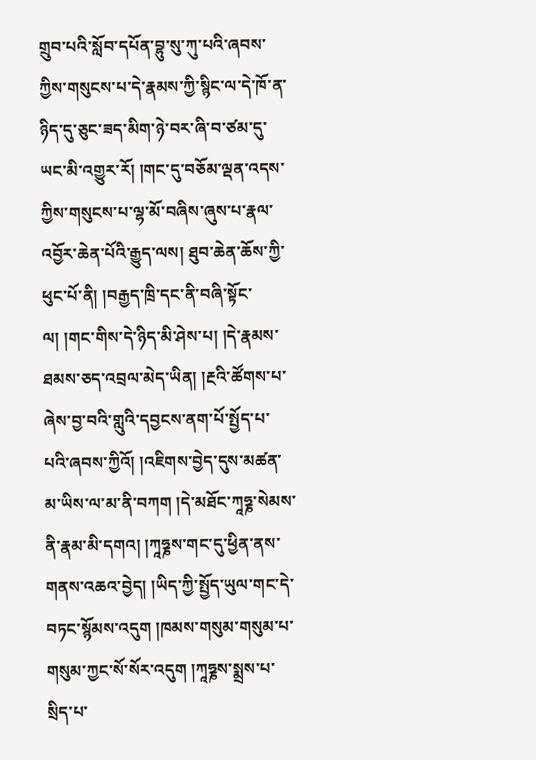གྲུབ་པའི་སློབ་དཔོན་བྷུ་སུ་ཀུ་པའི་ཞབས་ཀྱིས་གསུངས་པ་དེ་རྣམས་ཀྱི་སྙིང་ལ་དེ་ཁོ་ན་ཉིད་དུ་ཅུང་ཟད་མིག་ཉེ་བར་ཞི་བ་ཙམ་དུ་ཡང་མི་འགྱུར་རོ། །གང་དུ་བཅོམ་ལྡན་འདས་ཀྱིས་གསུངས་པ་ལྷ་མོ་བཞིས་ཞུས་པ་རྣལ་འབྱོར་ཆེན་པོའི་རྒྱུད་ལས། ཐུབ་ཆེན་ཆོས་ཀྱི་ཕུང་པོ་ནི། །བརྒྱད་ཁྲི་དང་ནི་བཞི་སྟོང་ལ། །གང་གིས་དེ་ཉིད་མི་ཤེས་པ། །དེ་རྣམས་ཐམས་ཅད་འབྲལ་མེད་ཡིན། །རྔའི་ཚོགས་པ་ཞེས་བྱ་བའི་གླུའི་དབྱངས་ནག་པོ་སྤྱོད་པ་པའི་ཞབས་ཀྱིའོ། །འཇིགས་བྱེད་དུས་མཚན་མ་ཡིས་ལ་མ་ནི་བཀག །དེ་མཐོང་ཀཱཧྞ་སེམས་ནི་རྣམ་མི་དགའ། །ཀཱཧྞས་གང་དུ་ཕྱིན་ནས་གནས་འཆའ་བྱེད། །ཡིད་ཀྱི་སྤྱོད་ཡུལ་གང་དེ་བཏང་སྙོམས་འདུག །ཁམས་གསུམ་གསུམ་པ་གསུམ་ཀྱང་སོ་སོར་འདུག །ཀཱཧྞས་སྨྲས་པ་སྲིད་པ་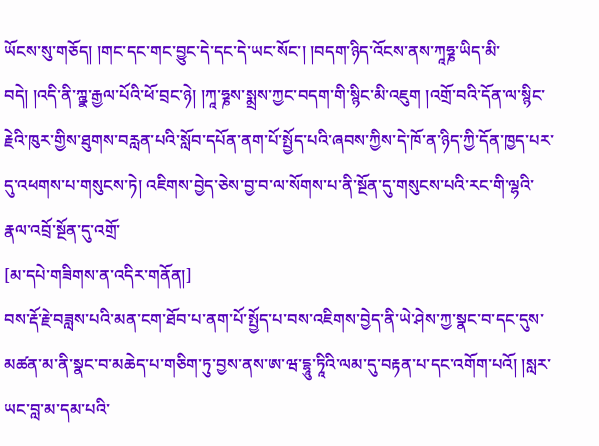ཡོངས་སུ་གཅོད། །གང་དང་གང་བྱུང་དེ་དང་དེ་ཡང་སོང་། །བདག་ཉིད་འོངས་ནས་ཀཱཧྞ་ཡིད་མི་བདེ། །འདི་ནི་ཀྰྣ་རྒྱལ་པོའི་ཕོ་བྲང་ཉེ། །ཀཱ་ཧྞས་སྨྲས་ཀྱང་བདག་གི་སྙིང་མི་འཇུག །འགྲོ་བའི་དོན་ལ་སྙིང་རྗེའི་ཁུར་གྱིས་ཐུགས་བརླན་པའི་སློབ་དཔོན་ནག་པོ་སྤྱོད་པའི་ཞབས་ཀྱིས་དེ་ཁོ་ན་ཉིད་ཀྱི་དོན་ཁྱད་པར་དུ་འཕགས་པ་གསུངས་ཏེ། འཇིགས་བྱེད་ཅེས་བྱ་བ་ལ་སོགས་པ་ནི་སྔོན་དུ་གསུངས་པའི་རང་གི་ལྷའི་རྣལ་འབྲོ་སྔོན་དུ་འགྲོ་
[མ་དཔེ་གཟིགས་ན་འདིར་གནོན།]
བས་རྡོ་རྗེ་བཟླས་པའི་མན་ངག་ཐོབ་པ་ནག་པོ་སྤྱོད་པ་བས་འཇིགས་བྱེད་ནི་ཡེ་ཤེས་ཀྱ་སྣང་བ་དང་དུས་མཚན་མ་ནི་སྣང་བ་མཆེད་པ་གཅིག་ཏུ་བྱས་ནས་ཨ་ཝ་དྷཱུ་ཏཱིའི་ལམ་དུ་བརྟན་པ་དང་འགོག་པའོ། །སླར་ཡང་བླ་མ་དམ་པའི་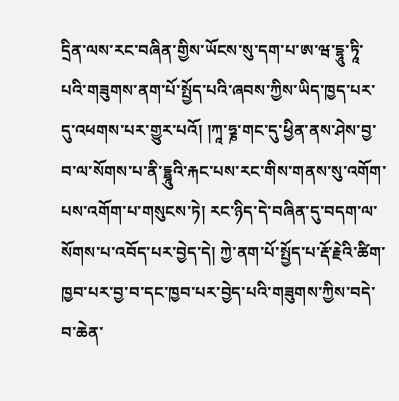དྲིན་ལས་རང་བཞིན་གྱིས་ཡོངས་སུ་དག་པ་ཨ་ཝ་དྷཱུ་ཏཱི་པའི་གཟུགས་ནག་པོ་སྤྱོད་པའི་ཞབས་ཀྱིས་ཡིད་ཁྱད་པར་དུ་འཕགས་པར་གྱུར་པའོ། །ཀཱ་ཧྞ་གང་དུ་ཕྱིན་ནས་ཤེས་བྱ་བ་ལ་སོགས་པ་ནི་དྷྲཱུའི་རྐང་པས་རང་གིས་གནས་སུ་འགོག་པས་འགོག་པ་གསུངས་ཏེ། རང་ཉིད་དེ་བཞིན་དུ་བདག་ལ་སོགས་པ་འབོད་པར་བྱེད་དེ། ཀྱེ་ནག་པོ་སྤྱོད་པ་རྡོ་རྗེའི་ཚིག་ཁྱབ་པར་བྱ་བ་དང་ཁྱབ་པར་བྱེད་པའི་གཟུགས་ཀྱིས་བདེ་བ་ཆེན་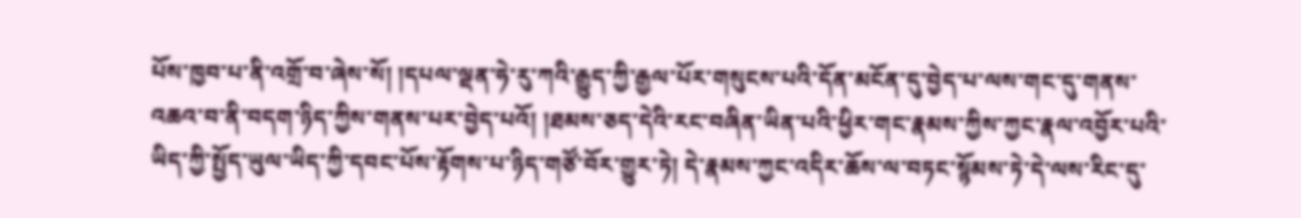པོས་ཁྱབ་པ་ནི་འགྲོ་བ་ཞེས་སོ། །དཔལ་ལྡན་ཧེ་རུ་ཀའི་རྒྱུད་ཀྱི་རྒྱལ་པོར་གསུངས་པའི་དོན་མངོན་དུ་བྱེད་པ་ལས་གང་དུ་གནས་འཆའ་བ་ནི་བདག་ཉིད་ཀྱིས་གནས་པར་བྱེད་པའོ། །ཐམས་ཅད་དེའི་རང་བཞིན་ཡིན་པའི་ཕྱིར་གང་རྣམས་ཀྱིས་ཀྱང་རྣལ་འབྱོར་པའི་ཡིད་ཀྱི་སྤྱོད་ཡུལ་ཡིད་ཀྱི་དབང་པོས་རྟོགས་པ་ཉིད་གཙོ་བོར་གྱུར་ཏེ། དེ་རྣམས་ཀྱང་འདིར་ཆོས་ལ་བཏང་སྙོམས་ཏེ་དེ་ལས་རིང་དུ་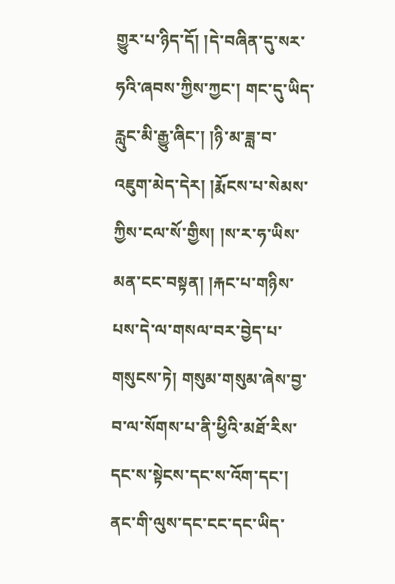གྱུར་པ་ཉིད་དོ། །དེ་བཞིན་དུ་སར་ཧའི་ཞབས་ཀྱིས་ཀྱང་། གང་དུ་ཡིད་རླུང་མི་རྒྱུ་ཞིང་། །ཉི་མ་ཟླ་བ་འཇུག་མེད་དེར། །རྨོངས་པ་སེམས་ཀྱིས་ངལ་སོ་གྱིས། །ས་ར་ཧ་ཡིས་མན་ངང་བསྟན། །རྐང་པ་གཉིས་པས་དེ་ལ་གསལ་བར་བྱེད་པ་གསུངས་ཏེ། གསུམ་གསུམ་ཞེས་བྱ་བ་ལ་སོགས་པ་ནི་ཕྱིའི་མཐོ་རིས་དང་ས་སྟེངས་དང་ས་འོག་དང་། ནང་གི་ལུས་དང་ངང་དང་ཡིད་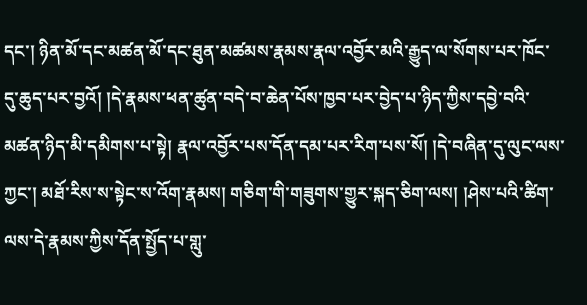དང་། ཉིན་མོ་དང་མཚན་མོ་དང་ཐུན་མཚམས་རྣམས་རྣལ་འབྱོར་མའི་རྒྱུད་ལ་སོགས་པར་ཁོང་དུ་ཆུད་པར་བྱའོ། །དེ་རྣམས་ཕན་ཚུན་བདེ་བ་ཆེན་པོས་ཁྱབ་པར་བྱེད་པ་ཉིད་ཀྱིས་དབྱེ་བའི་མཚན་ཉིད་མི་དམིགས་པ་སྟེ། རྣལ་འབྱོར་པས་དོན་དམ་པར་རིག་པས་སོ། །དེ་བཞིན་དུ་ལུང་ལས་ཀྱང་། མཐོ་རིས་ས་སྟེང་ས་འོག་རྣམས། གཅིག་གི་གཟུགས་གྱུར་སྐད་ཅིག་ལས། །ཤེས་པའི་ཚིག་ལས་དེ་རྣམས་ཀྱིས་དོན་སྤྱོད་པ་གླུ་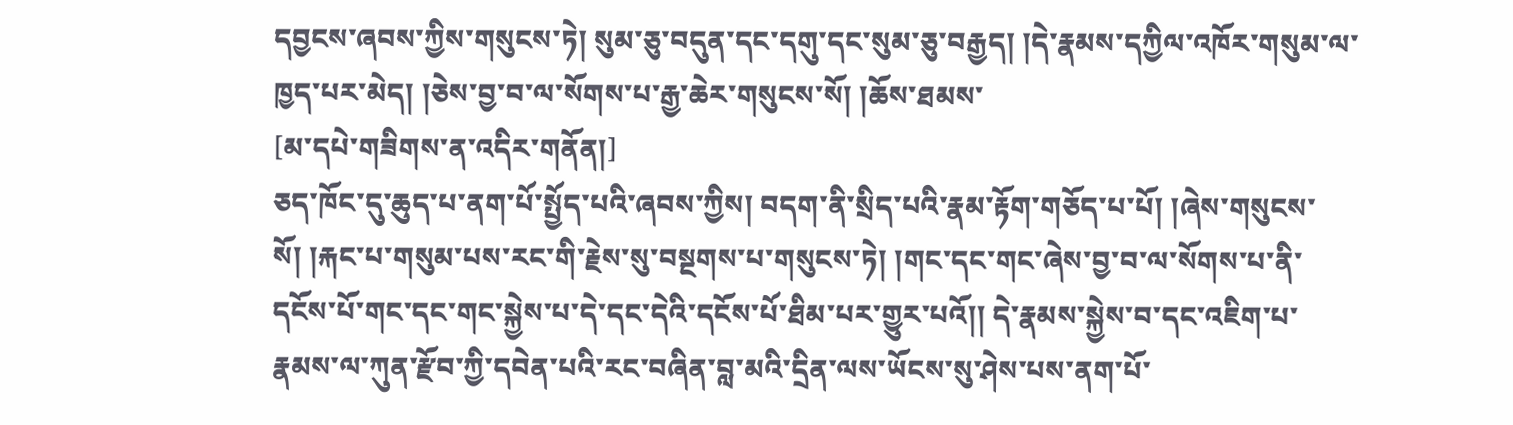དབྱངས་ཞབས་ཀྱིས་གསུངས་ཏེ། སུམ་ཅུ་བདུན་དང་དགུ་དང་སུམ་ཅུ་བརྒྱད། །དེ་རྣམས་དཀྱིལ་འཁོར་གསུམ་ལ་ཁྱད་པར་མེད། །ཅེས་བྱ་བ་ལ་སོགས་པ་རྒྱ་ཆེར་གསུངས་སོ། །ཆོས་ཐམས་
[མ་དཔེ་གཟིགས་ན་འདིར་གནོན།]
ཅད་ཁོང་དུ་ཆུད་པ་ནག་པོ་སྤྱོད་པའི་ཞབས་ཀྱིས། བདག་ནི་སྲིད་པའི་རྣམ་རྟོག་གཅོད་པ་པོ། །ཞེས་གསུངས་སོ། །རྐང་པ་གསུམ་པས་རང་གི་རྗེས་སུ་བསྔགས་པ་གསུངས་ཏེ། །གང་དང་གང་ཞེས་བྱ་བ་ལ་སོགས་པ་ནི་དངོས་པོ་གང་དང་གང་སྐྱེས་པ་དེ་དང་དེའི་དངོས་པོ་ཐིམ་པར་གྱུར་པའོ།། དེ་རྣམས་སྐྱེས་བ་དང་འཇིག་པ་རྣམས་ལ་ཀུན་རྫོབ་ཀྱི་དབེན་པའི་རང་བཞིན་བླ་མའི་དྲིན་ལས་ཡོངས་སུ་ཤེས་པས་ནག་པོ་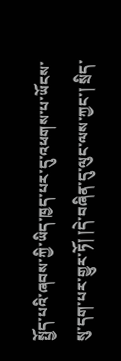སྤྱོད་པའི་ཞབས་ཀྱི་ཡིད་ཁྱད་པར་དུ་འཕགས་པ་ཡོངས་སུ་དག་པར་གྱུར་ཏོ། །དེ་བཞིན་དུ་ལུང་ལས་ཀྱང་། སྲིད་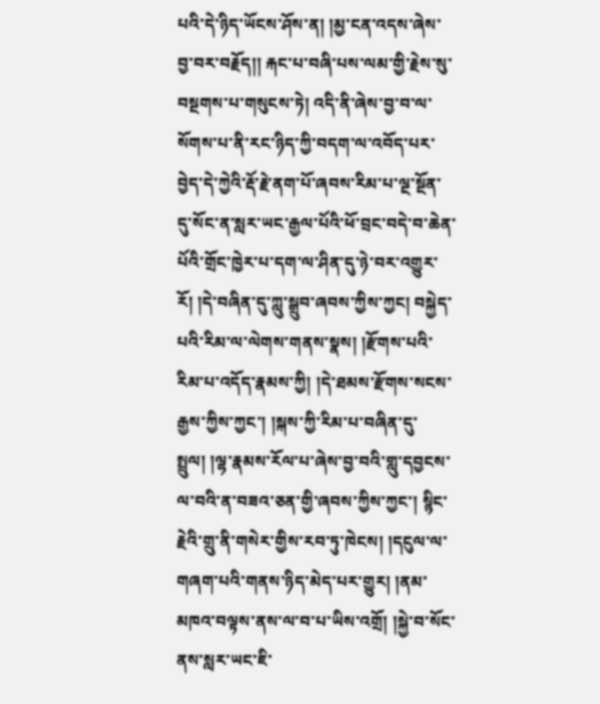པའི་དེ་ཉིད་ཡོངས་ཤོས་ན། །མྱ་ངན་འདས་ཞེས་བྱ་བར་བརྗོད།། རྐང་པ་བཞི་པས་ལམ་གྱི་རྗེས་སུ་བསྔགས་པ་གསུངས་ཏེ། འདི་ནི་ཞེས་བྱ་བ་ལ་སོགས་པ་ནི་རང་ཉིད་ཀྱི་བདག་ལ་འབོད་པར་བྱེད་དེ་ཀྱེའི་རྡོ་རྗེ་ནག་པོ་ཞབས་རིམ་པ་ལྔ་སྔོན་དུ་སོང་ན་སླར་ཡང་རྒྱལ་པོའི་ཕོ་བྲང་བདེ་བ་ཆེན་པོའི་གྲོང་ཁྱེར་པ་དག་ལ་ཤིན་དུ་ཉེ་བར་འགྱུར་རོ། །དེ་བཞིན་དུ་ཀླུ་སྒྲུབ་ཞབས་ཀྱིས་ཀྱང། བསྐྱེད་པའི་རིམ་ལ་ལེགས་གནས་སྣས། །རྫོགས་པའི་རིམ་པ་འདོད་རྣམས་ཀྱི། །དེ་ཐམས་རྫོགས་སངས་རྒྱས་ཀྱིས་ཀྱང་། །སྐས་ཀྱི་རིམ་པ་བཞིན་དུ་སྤྲུལ། །ལྷ་རྣམས་རོལ་པ་ཞེས་བྱ་བའི་གླུ་དབྱངས་ལ་བའི་ན་བཟའ་ཅན་གྱི་ཞབས་ཀྱིས་ཀྱང་། སྙིང་རྗེའི་གྲུ་ནི་གསེར་གྱིས་རབ་ཏུ་ཁེངས། །དངུལ་ལ་གཞག་པའི་གནས་ཉིད་མེད་པར་གྱུར། །ནམ་མཁའ་བལྟས་ནས་ལ་བ་པ་ཡིས་འགྲོ། །སྐྱེ་བ་སོང་ནས་སླར་ཡང་ཇི་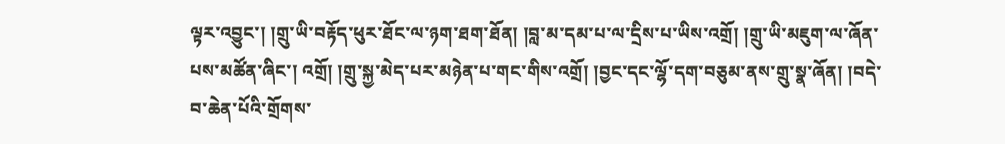ལྟར་འབྱུང་། །གྲུ་ཡི་བརྟོད་ཕུར་ཐོང་ལ་ཉག་ཐག་ཐོན། །བླ་མ་དམ་པ་ལ་དྲིས་པ་ཡིས་འགྲོ། །གྲུ་ཡི་མཇུག་ལ་ཞོན་པས་མཚོན་ཞིང་། འགྲོ། །གྲུ་སྐྱ་མེད་པར་མཉེན་པ་གང་གིས་འགྲོ། །བྱང་དང་ལྷོ་དག་བཅུམ་ནས་གྲུ་སྣ་ཞོན། །བདེ་བ་ཆེན་པོའི་གྲོགས་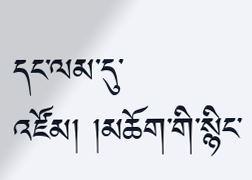དང་ལམ་དུ་འཛོམ། །མཆོག་གི་སྙིང་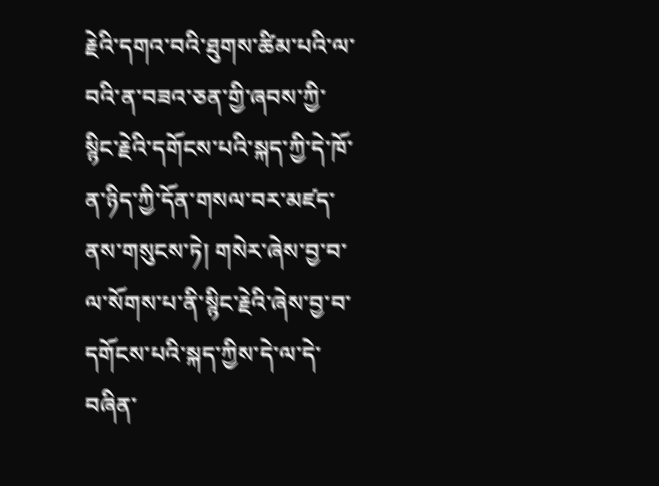རྗེའི་དགའ་བའི་ཐུགས་ཚིམ་པའི་ལ་བའི་ན་བཟའ་ཅན་གྱི་ཞབས་ཀྱི་སྙིང་རྗེའི་དགོངས་པའི་སྐད་ཀྱི་དེ་ཁོ་ན་ཉིད་ཀྱི་དོན་གསལ་བར་མཛད་ནས་གསུངས་ཏེ། གསེར་ཞེས་བྱ་བ་ལ་སོགས་པ་ནི་སྙིང་རྗེའི་ཞེས་བྱ་བ་དགོངས་པའི་སྐད་ཀྱིས་དེ་ལ་དེ་བཞིན་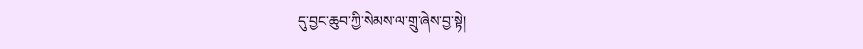དུ་བྱང་ཆུབ་ཀྱི་སེམས་ལ་གྲུ་ཞེས་བྱ་སྟེ།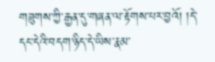གཟུགས་ཀྱི་རྒྱན་དུ་གཞན་ལ་རྟོགས་པར་བྱའོ། །དེ་དང་དེའི་བདག་ཉིད་དེ་ཡིས་རྣམ་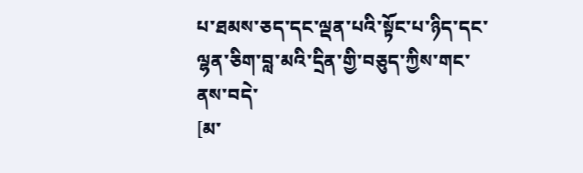པ་ཐམས་ཅད་དང་ལྡན་པའི་སྟོང་པ་ཉིད་དང་ལྷན་ཅིག་བླ་མའི་དྲིན་གྱི་བཅུད་ཀྱིས་གང་ནས་བདེ་
[མ་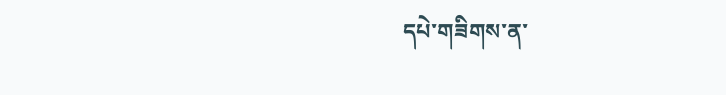དཔེ་གཟིགས་ན་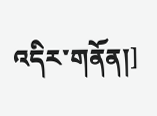འདིར་གནོན།]